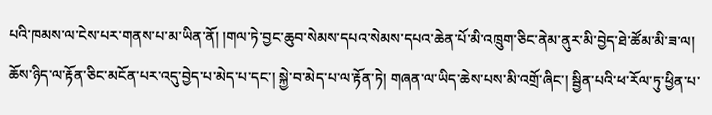པའི་ཁམས་ལ་ངེས་པར་གནས་པ་མ་ཡིན་ནོ། །གལ་ཏེ་བྱང་ཆུབ་སེམས་དཔའ་སེམས་དཔའ་ཆེན་པོ་མི་འཁྲུག་ཅིང་ནེམ་ནུར་མི་བྱེད་ཐེ་ཚོམ་མི་ཟ་ལ། ཆོས་ཉིད་ལ་རྟོན་ཅིང་མངོན་པར་འདུ་བྱེད་པ་མེད་པ་དང་། སྐྱེ་བ་མེད་པ་ལ་རྟོན་ཏེ། གཞན་ལ་ཡིད་ཆེས་པས་མི་འགྲོ་ཞིང་། སྦྱིན་པའི་ཕ་རོལ་ཏུ་ཕྱིན་པ་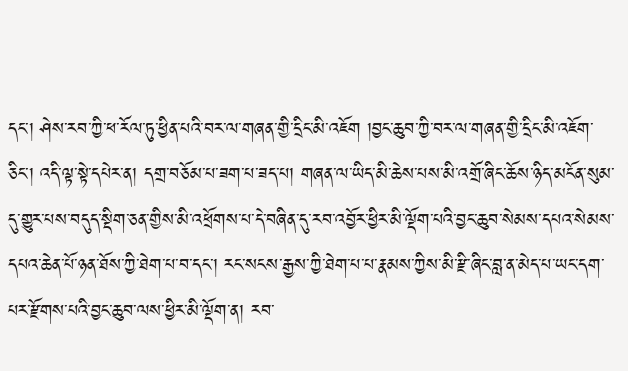དང་། ཤེས་རབ་ཀྱི་ཕ་རོལ་ཏུ་ཕྱིན་པའི་བར་ལ་གཞན་གྱི་དྲིང་མི་འཇོག །བྱང་ཆུབ་ཀྱི་བར་ལ་གཞན་གྱི་དྲིང་མི་འཇོག་ཅིང་། འདི་ལྟ་སྟེ་དཔེར་ན། དགྲ་བཅོམ་པ་ཟག་པ་ཟད་པ། གཞན་ལ་ཡིད་མི་ཆེས་པས་མི་འགྲོ་ཞིང་ཆོས་ཉིད་མངོན་སུམ་དུ་གྱུར་པས་བདུད་སྡིག་ཅན་གྱིས་མི་འཕྲོགས་པ་དེ་བཞིན་དུ་རབ་འབྱོར་ཕྱིར་མི་ལྡོག་པའི་བྱང་ཆུབ་སེམས་དཔའ་སེམས་དཔའ་ཆེན་པོ་ཉན་ཐོས་ཀྱི་ཐེག་པ་བ་དང་། རང་སངས་རྒྱས་ཀྱི་ཐེག་པ་པ་རྣམས་ཀྱིས་མི་རྫི་ཞིང་བླ་ན་མེད་པ་ཡང་དག་པར་རྫོགས་པའི་བྱང་ཆུབ་ལས་ཕྱིར་མི་ལྡོག་ན། རབ་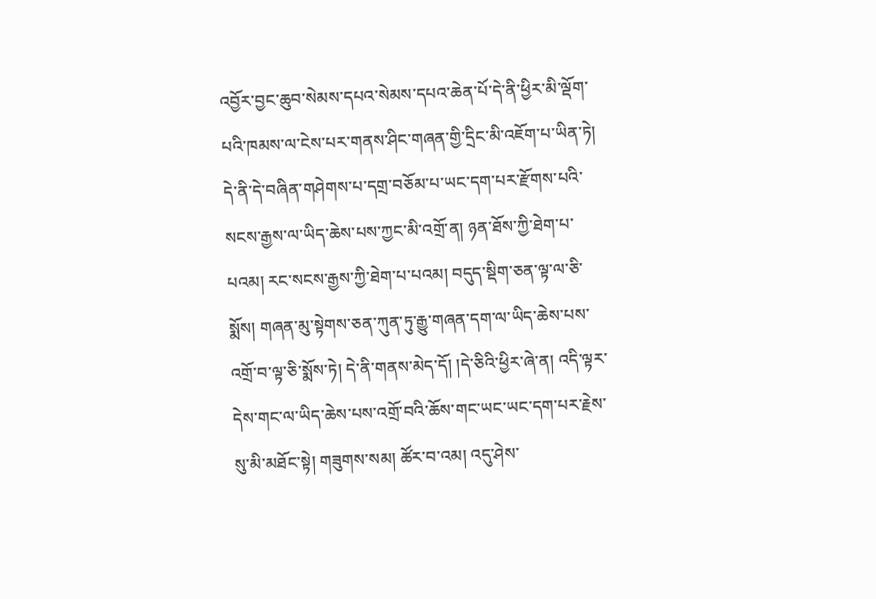འབྱོར་བྱང་ཆུབ་སེམས་དཔའ་སེམས་དཔའ་ཆེན་པོ་དེ་ནི་ཕྱིར་མི་ལྡོག་པའི་ཁམས་ལ་ངེས་པར་གནས་ཤིང་གཞན་གྱི་དྲིང་མི་འཇོག་པ་ཡིན་ཏེ། དེ་ནི་དེ་བཞིན་གཤེགས་པ་དགྲ་བཅོམ་པ་ཡང་དག་པར་རྫོགས་པའི་སངས་རྒྱས་ལ་ཡིད་ཆེས་པས་ཀྱང་མི་འགྲོ་ན། ཉན་ཐོས་ཀྱི་ཐེག་པ་པའམ། རང་སངས་རྒྱས་ཀྱི་ཐེག་པ་པའམ། བདུད་སྡིག་ཅན་ལྟ་ལ་ཅི་སྨོས། གཞན་མུ་སྟེགས་ཅན་ཀུན་ཏུ་རྒྱུ་གཞན་དག་ལ་ཡིད་ཆེས་པས་འགྲོ་བ་ལྟ་ཅི་སྨོས་ཏེ། དེ་ནི་གནས་མེད་དོ། །དེ་ཅིའི་ཕྱིར་ཞེ་ན། འདི་ལྟར་དེས་གང་ལ་ཡིད་ཆེས་པས་འགྲོ་བའི་ཆོས་གང་ཡང་ཡང་དག་པར་རྗེས་སུ་མི་མཐོང་སྟེ། གཟུགས་སམ། ཚོར་བ་འམ། འདུ་ཤེས་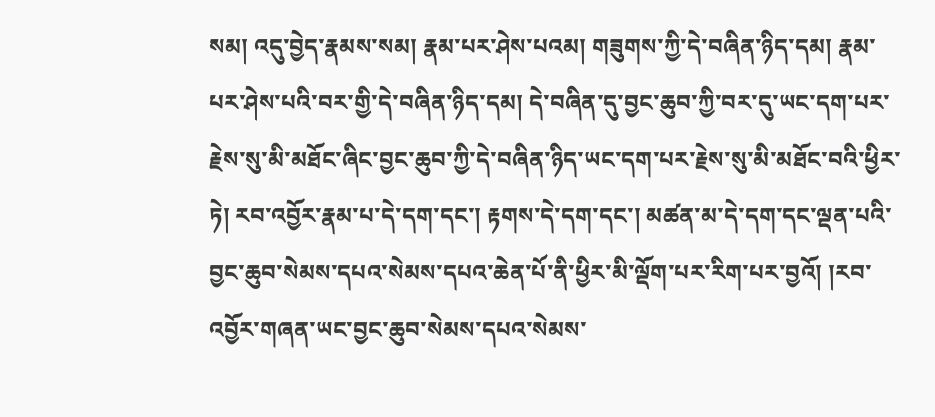སམ། འདུ་བྱེད་རྣམས་སམ། རྣམ་པར་ཤེས་པའམ། གཟུགས་ཀྱི་དེ་བཞིན་ཉིད་དམ། རྣམ་པར་ཤེས་པའི་བར་གྱི་དེ་བཞིན་ཉིད་དམ། དེ་བཞིན་དུ་བྱང་ཆུབ་ཀྱི་བར་དུ་ཡང་དག་པར་རྗེས་སུ་མི་མཐོང་ཞིང་བྱང་ཆུབ་ཀྱི་དེ་བཞིན་ཉིད་ཡང་དག་པར་རྗེས་སུ་མི་མཐོང་བའི་ཕྱིར་ཏེ། རབ་འབྱོར་རྣམ་པ་དེ་དག་དང་། རྟགས་དེ་དག་དང་། མཚན་མ་དེ་དག་དང་ལྡན་པའི་བྱང་ཆུབ་སེམས་དཔའ་སེམས་དཔའ་ཆེན་པོ་ནི་ཕྱིར་མི་ལྡོག་པར་རིག་པར་བྱའོ། །རབ་འབྱོར་གཞན་ཡང་བྱང་ཆུབ་སེམས་དཔའ་སེམས་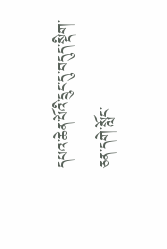དཔའ་ཆེན་པོའི་དྲུང་དུ་བདུད་སྡིག་ཅན་དགེ་སློང་